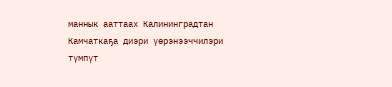маннык ааттаах Калининградтан Камчаткаҕа диэри үөрэнээччилэри түмпүт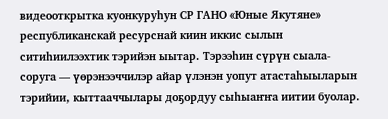видеооткрытка куонкуруһун СР ГАНО «Юные Якутяне» республиканскай ресурснай киин иккис сылын ситиhиилээхтик тэрийэн ыытар. Тэрээһин сүрүн сыала-соруга — үөрэнээччилэр айар үлэнэн уопут атастаһыыларын тэрийии, кыттааччылары доҕордуу сыhыаҥҥа иитии буолар.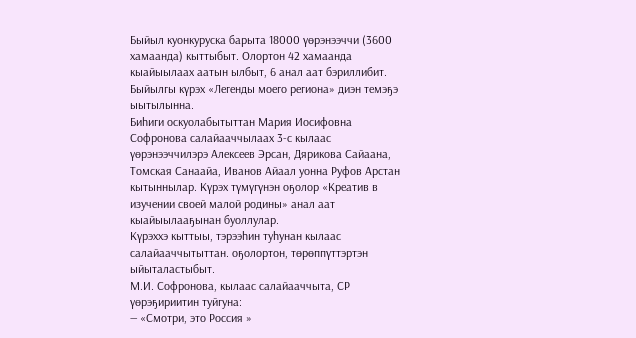Быйыл куонкуруска барыта 18000 үөрэнээччи (3600 хамаанда) кыттыбыт. Олортон 42 хамаанда кыайыылаах аатын ылбыт, 6 анал аат бэриллибит. Быйылгы күрэх «Легенды моего региона» диэн темэҕэ ыытылынна.
Биһиги оскуолабытыттан Мария Иосифовна Софронова салайааччылаах 3-с кылаас үөрэнээччилэрэ Алексеев Эрсан, Дярикова Сайаана, Томская Санаайа, Иванов Айаал уонна Руфов Арстан кытыннылар. Күрэх түмүгүнэн оҕолор «Креатив в изучении своей малой родины» анал аат кыайыылааҕынан буоллулар.
Күрэххэ кыттыы, тэрээһин туhунан кылаас салайааччытыттан. оҕолортон, төрөппүттэртэн ыйыталастыбыт.
М.И. Софронова, кылаас салайааччыта, СР үөрэҕириитин туйгуна:
— «Смотри, это Россия »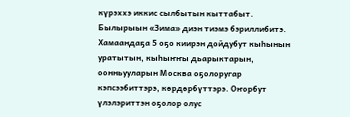күрэххэ иккис сылбытын кыттабыт. Былырыын «Зима» диэн тиэмэ бэриллибитэ. Хамаандаҕа 5 оҕо киирэн дойдубут кыhынын уратытын, кыhыҥҥы дьарыктарын, оонньууларын Москва оҕолоругар кэпсээбиттэрэ, көрдөрбүттэрэ. Оҥорбут үлэлэриттэн оҕолор олус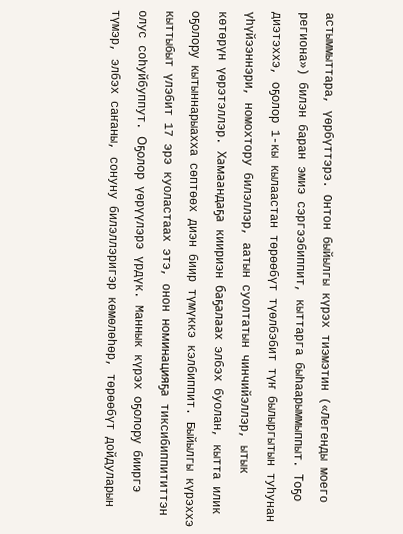астыммыттара, үөрбүттэрэ. Онтон быйылгы күрэх тиэмэтин («Легенды моего региона») билэн баран эмиэ сэргээбиппит, кыттарга быhаарыммыппыт. Тоҕо диэтэххэ, оҕолор 1-кы кылаастан төрөөбүт түөлбэбит түҥ былыргытын туhунан үhүйээннэри, номохтору билэллэр, аатын суолтатын чинчийэллэр, ытык көтөрүн үөрэтэллэр. Хамаандаҕа киириэн баҕалаах элбэх буолан, кытта илик оҕолору кытыннарыахха сөптөөх диэн биир түмүккэ кэлбиппит. Быйылгы күрэххэ кыттыбыт үлэбит 17 эрэ куоластаах этэ, онон номинацияҕа тиксибиппититтэн олус соhуйбуппут. Оҕолор үөрүүлэрэ үрдүк. Маннык күрэх оҕолору бииргэ түмэр, элбэх саҥаны, сонуну билэллэригэр көмөлөhөр, төрөөбүт дойдуларын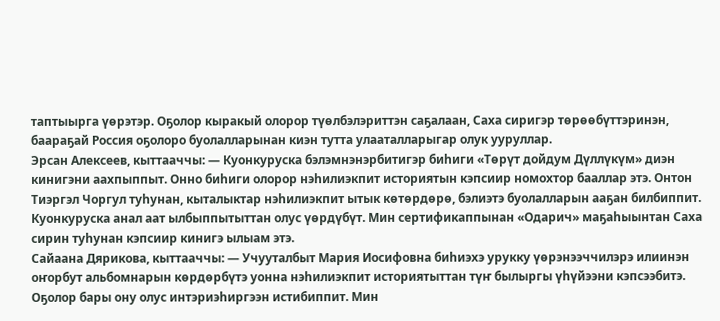таптыырга үөрэтэр. Оҕолор кыракый олорор түөлбэлэриттэн саҕалаан, Саха сиригэр төрөөбүттэринэн, баараҕай Россия оҕолоро буолалларынан киэн тутта улааталларыгар олук ууруллар.
Эрсан Алексеев, кыттааччы: — Куонкуруска бэлэмнэнэрбитигэр биhиги «Төрүт дойдум Дүллүкүм» диэн кинигэни аахпыппыт. Онно биhиги олорор нэhилиэкпит историятын кэпсиир номохтор бааллар этэ. Онтон Тиэргэл Чоргул туһунан, кыталыктар нэһилиэкпит ытык көтөрдөрө, бэлиэтэ буолалларын ааҕан билбиппит. Куонкуруска анал аат ылбыппытыттан олус үөрдүбүт. Мин сертификаппынан «Одарич» маҕаhыынтан Саха сирин туhунан кэпсиир кинигэ ылыам этэ.
Сайаана Дярикова, кыттааччы: — Учууталбыт Мария Иосифовна биhиэхэ урукку үөрэнээччилэрэ илиинэн оҥорбут альбомнарын көрдөрбүтэ уонна нэhилиэкпит историятыттан түҥ былыргы үhүйээни кэпсээбитэ. Оҕолор бары ону олус интэриэhиргээн истибиппит. Мин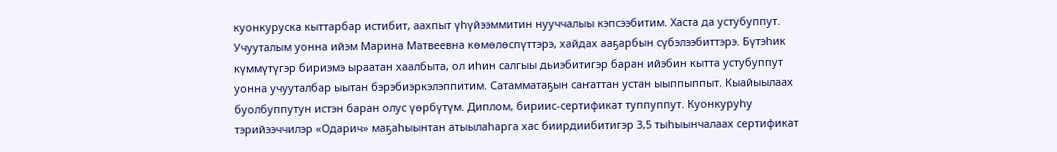куонкуруска кыттарбар истибит, аахпыт үhүйээммитин нууччалыы кэпсээбитим. Хаста да устубуппут. Учууталым уонна ийэм Марина Матвеевна көмөлөспүттэрэ, хайдах ааҕарбын сүбэлээбиттэрэ. Бүтэһик күммүтүгэр бириэмэ ыраатан хаалбыта, ол иhин салгыы дьиэбитигэр баран ийэбин кытта устубуппут уонна учууталбар ыытан бэрэбиэркэлэппитим. Сатамматаҕын саҥаттан устан ыыппыппыт. Кыайыылаах буолбуппутун истэн баран олус үөрбүтүм. Диплом, бириис-сертификат туппуппут. Куонкуруhу тэрийээччилэр «Одарич» маҕаhыынтан атыылаһарга хас биирдиибитигэр 3,5 тыhыынчалаах сертификат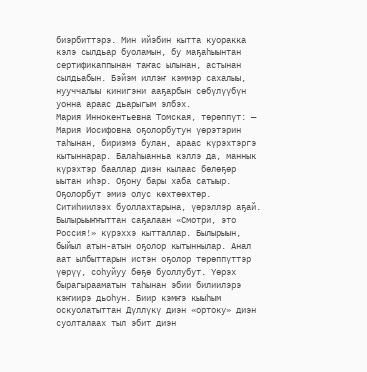биэрбиттэрэ. Мин ийэбин кытта куоракка кэлэ сылдьар буоламын, бу маҕаhыынтан сертификаппынан таҥас ылынан, астынан сылдьабын. Бэйэм иллэҥ кэммэр сахалыы, нууччалыы кинигэни ааҕарбын сөбүлүүбүн уонна араас дьарыгым элбэх.
Мария Иннокентьевна Томская, төрөппүт: — Мария Иосифовна оҕолорбутун үөрэтэрин таһынан, бириэмэ булан, араас күрэхтэргэ кытыннарар. Балаһыанньа кэллэ да, маннык күрэхтэр бааллар диэн кылаас бөлөҕөр ыытан иhэр. Оҕону бары хаба сатыыр. Оҕолорбут эмиэ олус көхтөөхтөр. Ситиһиилээх буоллахтарына, үөрэллэр аҕай. Былырыыҥҥыттан саҕалаан «Смотри, это Россия!» күрэххэ кытталлар. Былырыын, быйыл атын-атын оҕолор кытыннылар. Анал аат ылбыттарын истэн оҕолор төрөппүттэр үөрүү, соhуйуу бөҕө буоллубут. Yөрэх бырагырааматын таһынан эбии билиилэрэ кэҥиирэ дьоһун. Биир кэмҥэ кыыhым оскуолатыттан Дүллүкү диэн «ортоку» диэн суолталаах тыл эбит диэн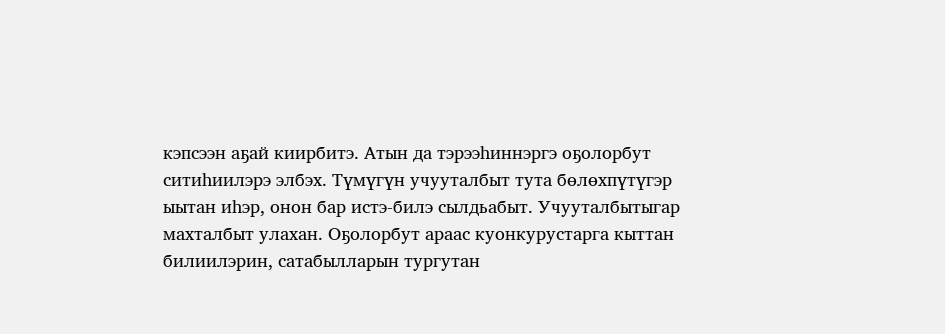кэпсээн аҕай киирбитэ. Атын да тэрээhиннэргэ оҕолорбут ситиhиилэрэ элбэх. Түмүгүн учууталбыт тута бөлөхпүтүгэр ыытан иһэр, онон бар истэ-билэ сылдьабыт. Учууталбытыгар махталбыт улахан. Оҕолорбут араас куонкурустарга кыттан билиилэрин, сатабылларын тургутан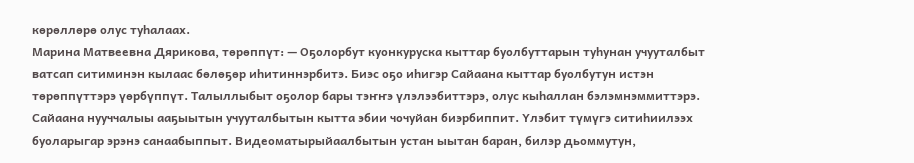көрөллөрө олус туhалаах.
Марина Матвеевна Дярикова, төрөппүт: — Оҕолорбут куонкуруска кыттар буолбуттарын туhунан учууталбыт ватсап ситиминэн кылаас бөлөҕөр иhитиннэрбитэ. Биэс оҕо иhигэр Сайаана кыттар буолбутун истэн төрөппүттэрэ үөрбүппүт. Талыллыбыт оҕолор бары тэҥҥэ үлэлээбиттэрэ, олус кыhаллан бэлэмнэммиттэрэ. Сайаана нууччалыы ааҕыытын учууталбытын кытта эбии чочуйан биэрбиппит. Yлэбит түмүгэ ситиhиилээх буоларыгар эрэнэ санаабыппыт. Видеоматырыйаалбытын устан ыытан баран, билэр дьоммутун,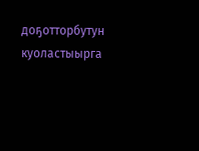доҕотторбутун куоластыырга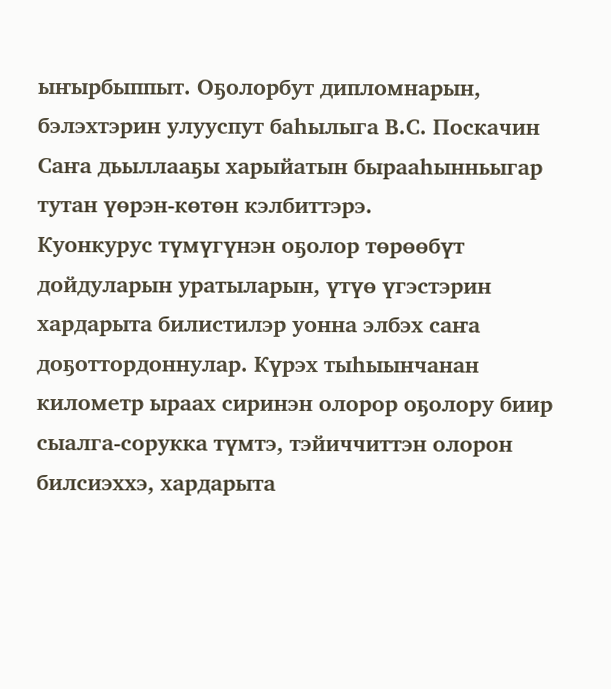ыҥырбыппыт. Оҕолорбут дипломнарын, бэлэхтэрин улууспут баhылыга В.С. Поскачин Саҥа дьыллааҕы харыйатын бырааһынньыгар тутан үөрэн-көтөн кэлбиттэрэ.
Куонкурус түмүгүнэн оҕолор төрөөбүт дойдуларын уратыларын, үтүө үгэстэрин хардарыта билистилэр уонна элбэх саҥа доҕоттордоннулар. Күрэх тыһыынчанан километр ыраах сиринэн олорор оҕолору биир сыалга-сорукка түмтэ, тэйиччиттэн олорон билсиэххэ, хардарыта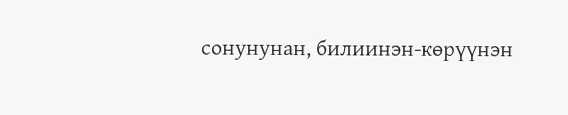сонунунан, билиинэн-көрүүнэн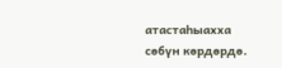атастаhыахха сөбүн көрдөрдө.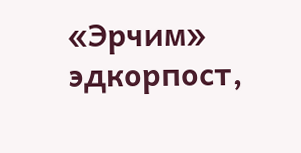«Эрчим» эдкорпост,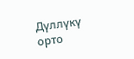Дүллүкү орто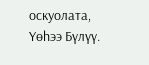оскуолата,
Yөһээ Бүлүү.